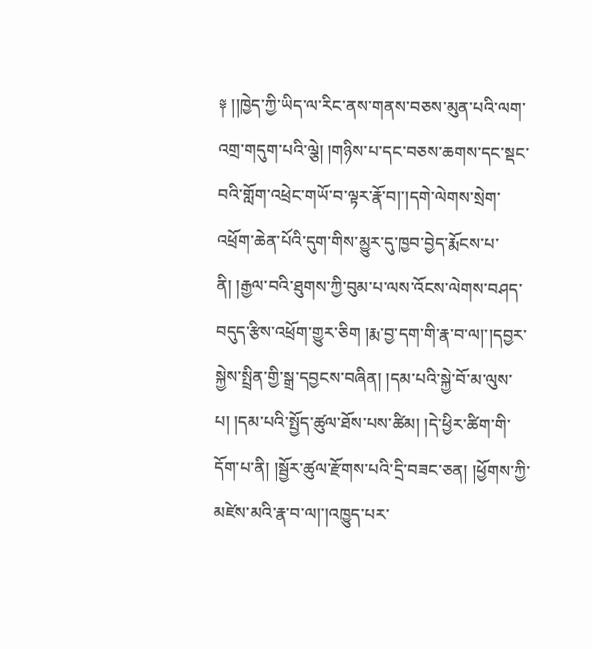༈ །།ཁྱེད་ཀྱི་ཡིད་ལ་རིང་ནས་གནས་བཅས་མུན་པའི་ལག་འགྲ་གདུག་པའི་ལྕེ། །གཉིས་པ་དང་བཅས་ཆགས་དང་སྡང་བའི་གློག་འཕྲེང་གཡོ་བ་ལྟར་རྣོ་བ།་།དགེ་ལེགས་སྲེག་འཕྲོག་ཆེན་པོའི་དུག་གིས་མྱུར་དུ་ཁྱབ་བྱེད་རྨོངས་པ་ནི། །རྒྱལ་བའི་ཐུགས་ཀྱི་བུམ་པ་ལས་འོངས་ལེགས་བཤད་བདུད་རྩིས་འཕྲོག་གྱུར་ཅིག །རྨ་བྱ་དག་གི་རྣ་བ་ལ།་།དབྱར་སྐྱེས་སྤྲིན་གྱི་སྒྲ་དབྱངས་བཞིན། །དམ་པའི་སྐྱེ་བོ་མ་ལུས་པ། །དམ་པའི་སྤྱོད་ཚུལ་ཐོས་པས་ཚིམ། །དེ་ཕྱིར་ཚིག་གི་དོག་པ་ནི། །སྦྱོར་ཚུལ་རྫོགས་པའི་དྲི་བཟང་ཅན། །ཕྱོགས་ཀྱི་མཛེས་མའི་རྣ་བ་ལ།་།འཁྱུད་པར་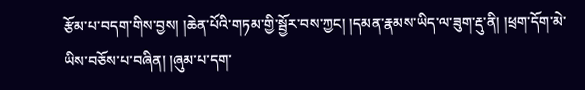རྩོམ་པ་བདག་གིས་བྱས། །ཆེན་པོའི་གཏམ་གྱི་སྦྱོར་བས་ཀྱང། །དམན་རྣམས་ཡིད་ལ་ཟུག་རྡུ་ནི། །ཕྲག་དོག་མེ་ཡིས་བཅོས་པ་བཞིན། །ཞུམ་པ་དག་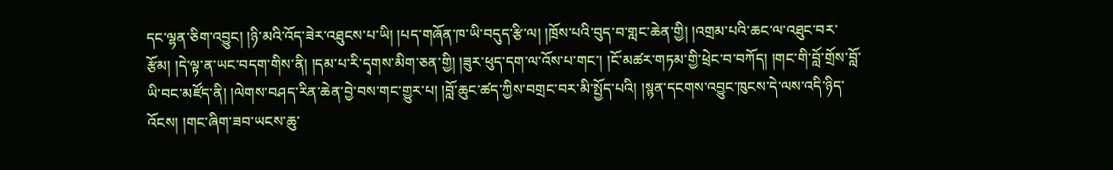དང་ལྷན་ཅིག་འབྱུང། །ཉི་མའི་འོད་ཟེར་འཐུངས་པ་ཡི། །པད་གཞོན་ཁ་ཡི་བདུད་རྩི་ལ། །ཁྲོས་པའི་བུད་བ་གླང་ཆེན་གྱི། །འགྲམ་པའི་ཆང་ལ་འཐུང་བར་རྩོམ། །དེ་ལྟ་ན་ཡང་བདག་གིས་ནི། །དམ་པ་རི་དྭགས་མིག་ཅན་གྱི། །ཟུར་ཕུད་དག་ལ་འོས་པ་གང་། །ངོ་མཚར་གཏམ་གྱི་ཕྲེང་བ་བཀོད། །གང་གི་བློ་གྲོས་བློ་ཡི་བང་མཛོད་ནི། །ལེགས་བཤད་རིན་ཆེན་བྱེ་བས་གང་གྱུར་པ། །བློ་ཆུང་ཚད་ཀྱིས་བགྲང་བར་མི་སྤྱོད་པའི། །སྙན་དངགས་འབྱུང་ཁུངས་དེ་ལས་འདི་ཉིད་འོངས། །གང་ཞིག་ཟབ་ཡངས་ཆུ་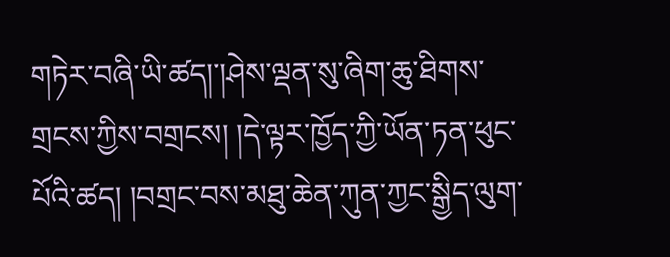གཏེར་བཞི་ཡི་ཚད།་།ཤེས་ལྡན་སུ་ཞིག་ཆུ་ཐིགས་གྲངས་ཀྱིས་བགྲངས། །དེ་ལྟར་ཁྱོད་ཀྱི་ཡོན་ཏན་ཕུང་པོའི་ཚད། །བགྲང་བས་མཐུ་ཆེན་ཀུན་ཀྱང་སྒྱིད་ལུག་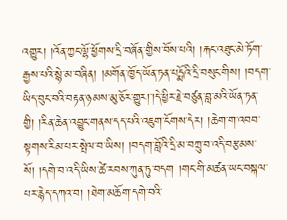འགྱུར། །འོན་ཀྱང་ལྷོ་ཕྱོགས་དྲི་བཞོན་གྱིས་བོས་པའི། །རྐང་འཐུང་མེ་ཏོག་རྒྱས་པའི་སྙེ་མ་བཞིན། །མགོན་ཁྱོད་ཡོན་ཏན་པདྨོའི་དྲི་བསུང་གིས། །བདག་ཡིད་བུང་བའི་བརྟན་ཉམས་མུ་ཅོར་གྱུར།་།དེ་ཕྱིར་རྗེ་བཙུན་བླ་མའི་ཡོན་ཏན་གྱི། །རིན་ཆེན་འབྱུང་གནས་དད་པའི་འཇུག་ངོགས་དེར། །ཆེག་ག་འབབ་སྟགས་རིམ་པར་སྤེལ་བ་ཡིས། །བདག་བློའི་དྲི་མ་བཀྲུ་བ་འདི་བརྩམས་སོ། །དགེ་བ་འདི་ཡིས་ཚེ་རབས་ཀུན་ཏུ་བདག །གང་གི་མཚན་ཡང་བསྐལ་པར་རྙེད་དཀའ་བ། །ཐེག་མཆོག་དགེ་བའི་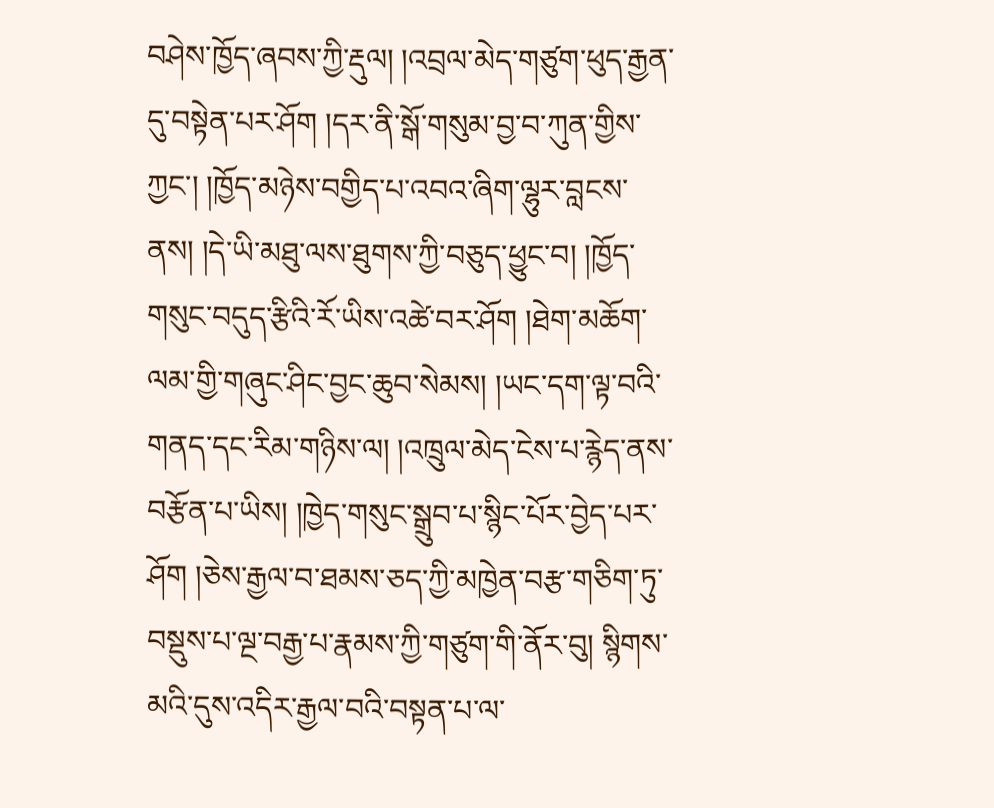བཤེས་ཁྱོད་ཞབས་ཀྱི་རྡུལ། །འབྲལ་མེད་གཙུག་ཕུད་རྒྱན་དུ་བསྟེན་པར་ཤོག །དར་ནི་སྒོ་གསུམ་བྱ་བ་ཀུན་གྱིས་ཀྱང་། །ཁྱོད་མཉེས་བགྱིད་པ་འབའ་ཞིག་ལྷུར་བླངས་ནས། །དེ་ཡི་མཐུ་ལས་ཐུགས་ཀྱི་བཅུད་ཕྱུང་བ། །ཁྱོད་གསུང་བདུད་རྩིའི་རོ་ཡིས་འཚེ་བར་ཤོག །ཐེག་མཆོག་ལམ་གྱི་གཞུང་ཤིང་བྱང་ཆུབ་སེམས། །ཡང་དག་ལྟ་བའི་གནད་དང་རིམ་གཉིས་ལ། །འཁྲུལ་མེད་ངེས་པ་རྙེད་ནས་བརྩོན་པ་ཡིས། །ཁྱེད་གསུང་སྒྲུབ་པ་སྙིང་པོར་བྱེད་པར་ཤོག །ཅེས་རྒྱལ་བ་ཐམས་ཅད་ཀྱི་མཁྱེན་བརྩ་གཅིག་ཏུ་བསྡུས་པ་ལྔ་བརྒྱ་པ་རྣམས་ཀྱི་གཙུག་གི་ནོར་བུ། སྙིགས་མའི་དུས་འདིར་རྒྱལ་བའི་བསྟན་པ་ལ་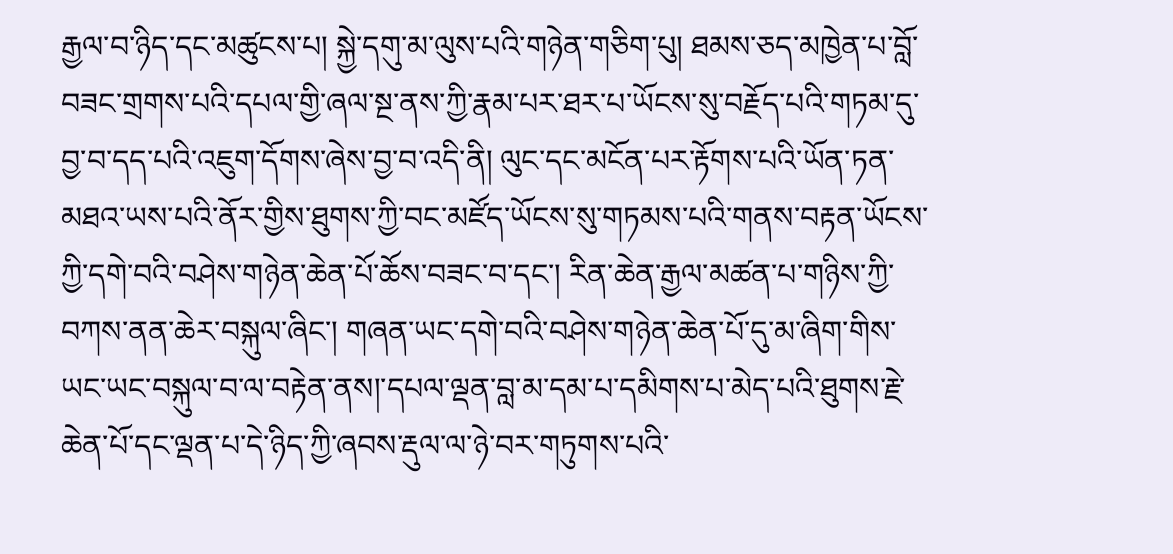རྒྱལ་བ་ཉིད་དང་མཚུངས་པ། སྐྱེ་དགུ་མ་ལུས་པའི་གཉེན་གཅིག་པུ། ཐམས་ཅད་མཁྱེན་པ་བློ་བཟང་གྲགས་པའི་དཔལ་གྱི་ཞལ་སྔ་ནས་ཀྱི་རྣམ་པར་ཐར་པ་ཡོངས་སུ་བརྗོད་པའི་གཏམ་དུ་བྱ་བ་དད་པའི་འཇུག་དོགས་ཞེས་བྱ་བ་འདི་ནི། ལུང་དང་མངོན་པར་རྟོགས་པའི་ཡོན་ཏན་མཐའ་ཡས་པའི་ནོར་གྱིས་ཐུགས་ཀྱི་བང་མཛོད་ཡོངས་སུ་གཏམས་པའི་གནས་བརྟན་ཡོངས་ཀྱི་དགེ་བའི་བཤེས་གཉེན་ཆེན་པོ་ཆོས་བཟང་བ་དང་། རིན་ཆེན་རྒྱལ་མཚན་པ་གཉིས་ཀྱི་བཀས་ནན་ཆེར་བསྐུལ་ཞིང་། གཞན་ཡང་དགེ་བའི་བཤེས་གཉེན་ཆེན་པོ་དུ་མ་ཞིག་གིས་ཡང་ཡང་བསྐུལ་བ་ལ་བརྟེན་ནས།་དཔལ་ལྡན་བླ་མ་དམ་པ་དམིགས་པ་མེད་པའི་ཐུགས་རྗེ་ཆེན་པོ་དང་ལྡན་པ་དེ་ཉིད་ཀྱི་ཞབས་རྡུལ་ལ་ཉེ་བར་གཏུགས་པའི་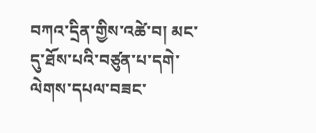བཀའ་དྲིན་གྱིས་འཚེ་བ། མང་དུ་ཐོས་པའི་བཙུན་པ་དགེ་ལེགས་དཔལ་བཟང་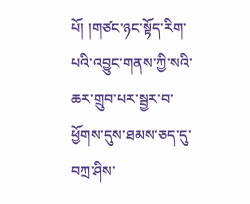པོ། །གཙང་ཉང་སྟོད་རིག་པའི་འབྱུང་གནས་ཀྱི་སའི་ཆར་གྲུབ་པར་སྦྱར་བ་ཕྱོགས་དུས་ཐམས་ཅད་དུ་བཀྲ་ཤིས་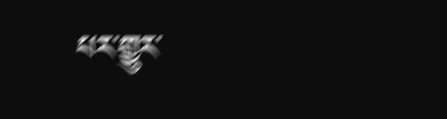པར་གྱུར་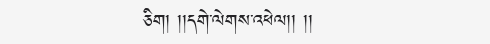ཅིག། །།དགེ་ལེགས་འཕེལ།། །།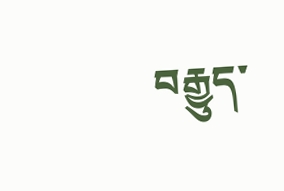བརྒྱུད་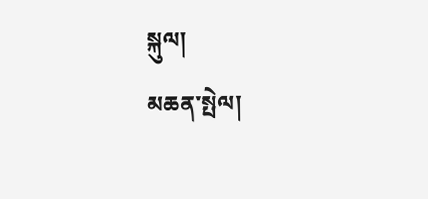སྐུལ།
མཆན་སྤེལ།